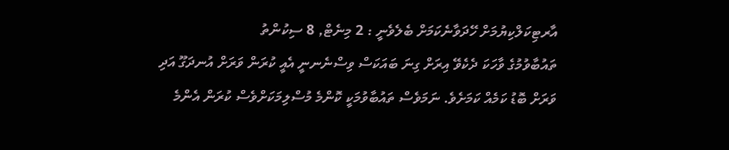އާރޓިކަލްކިޔުމަށް ހޭދަވާނެކަމަށް ބެލެވެނީ : 2 މިނެޓް, 8 ސިކުންތު
ތައުބާވުމުގެ ވާހަކަ ދެކެވޭ އިރަށް ގިނަ ބައަކަސް ވިސްނެނނީ އެއީ ކުރަން ވަރަށް އުނދަގޫ އަދި ވަރަށް ބޮޑު ކަމެއް ކަމަށެވެ. ނަމަވެސް ތައުބާވުމަކީ ކޮންމެ މުސްލިމަކަށްވެސް ކުރަން އެންމެ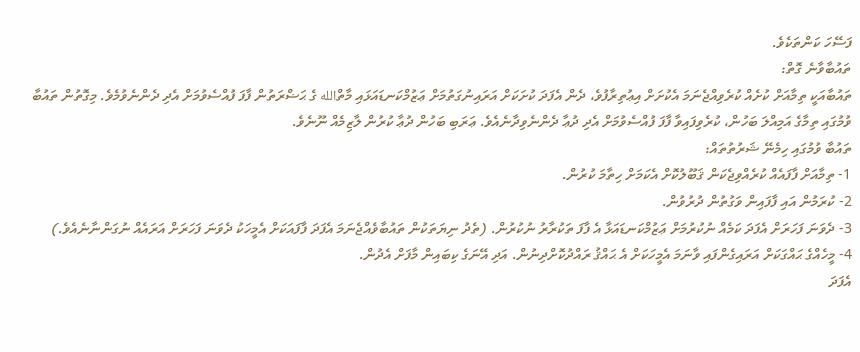ފަސޭހަ ކަންތަކެވެ.
ތައުބާވާނެ ގޮތް:
ތައުބާއަކީ ތިމާއަށް ކުށެއް ކުރެވިއްޖެނަމަ އެކުށަށް އިޢުތިރާފުވެ، ދެން އެފަދަ ކުށަކަށް އަރައިނުގަތުމަށް ޢަޒުމްކަނޑައަޅައި މާތްالله ގެ ޙަޟްރަތުން ފާފަ ފުއްސެވުމަށް އެދި ދެންނެވުމެވެ. މިގޮތުން ތައުބާ ވުމުގައި ތިމާގެ އަމިއްލަ ބަހުން، ކުރެވިފައިވާ ފާފަ ފުއްސެވުމަށް އެދި ދުޢާ ދެންނެވިދާނެއެވެ. ޢަރަބި ބަހުން ދުޢާ ކުރުން ލާޒިމެއް ނޫނެވެ.
ތައުބާ ވުމުގައި ހިމެނޭ ޝަރުތުތައް:
1- ތިމާއަށް ފާފައެއް ކުރެއްވިޖެކަން ޤަބޫލުކޮށް އެކަމަށް ހިތާމަ ކުރުން.
2- ކުރަމުން އައި ފާފައިން ވަގުތުން ދުރުވުން.
3- ދެވަނަ ފަހަރަށް އެފަދަ ކަމެއް ނުކުރުމަށް ޢަޒުމްކަނޑައަޅާ އެ ފާފަ ތަކުރާރު ނުކުރުން. (ތެދު ނިޔަތަކުން ތައުބާވެއްޖެނަމަ އެފަދަ ފާފައަކަށް އެމީހަކު ދެވަނަ ފަހަރަށް އަރައެއް ނުގަންނާނެއެވެ.)
4- މީހެއްގެ ޙައްގަކަށް އަރައިގެންފައި ވާނަމަ އެމީހަކަށް އެ ޙައްޤު ރައްދުކޮށްދިނުން. އަދި އޭނަގެ ކިބައިން މާފަށް އެދުން.
އެފަދަ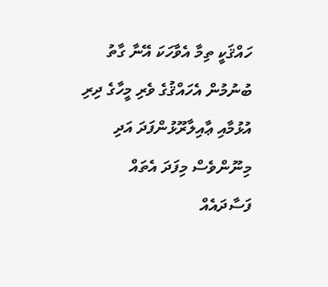ހައްޤަކީ ތިމާ އެވާހަކަ އޭނާ ގާތު ބުނުމުން އެހައްޤުގެ ވެރި މީހާގެ ދިރި އުޅުމާއި ޢާއިލާރޫޅުންފަދަ އަދި މިނޫންވެސް މިފަދަ އެތައް ފަސާދައެއް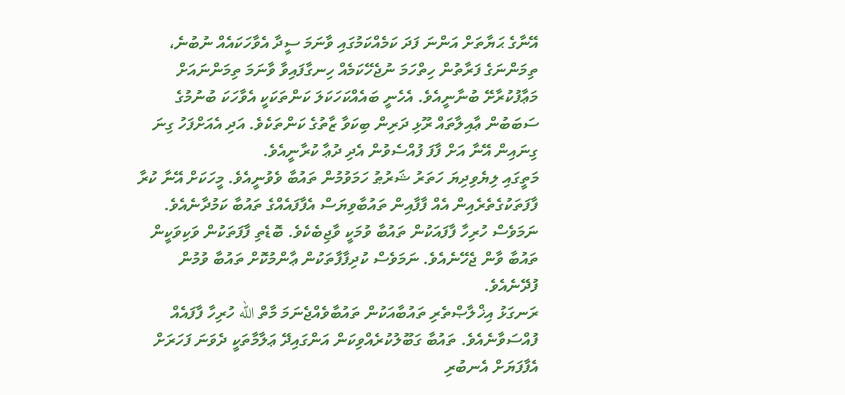އޭނާގެ ޙަޔާތަށް އަންނަ ފަދަ ކަމެއްކަމުގައި ވާނަމަ ސީދާ އެވާހަކައެއް ނުބުނެ، ތިމަންނަގެ ފަރާތުން ހިތްހަމަ ނުޖެހޭކަމެއް ހިނގާފައިވާ ވާނަމަ ތިމަންނައަށް މަޢާފުކުރާށޭ ބުނާނީއެވެ. އެހެނީ ބައެއްކަހަކަލަ ކަންތަކަކީ އެވާހަކަ ބުނުމުގެ ސަބަބުން ޢާއިލާތައް ރޫޅި ދަރިން ބިކަވާ ޒާތުގެ ކަންތަކެވެ. އަދި އެއަށްފަހު ގިނަ ގިނައިން އޭނާ އަށް ފާފަ ފުއްސެވުން އެދި ދުޢާ ކުރާނީއެވެ.
މަތީގައި ލިޔެވިދިޔަ ހަތަރު ޝަރުޠު ހަމަވުމުން ތައުބާ ވެވުނީއެވެ. މީހަކަށް އޭނާ ކުރާ ފާފަތަކުގެތެރެއިން އެއް ފާފާއިން ތައުބާވިޔަސް އެފާފައެއްގެ ތައުބާ ކަމުދާނެއެވެ. ނަމަވެސް ހުރިހާ ފާފައަކުން ތައުބާ ވުމަކީ ވާޖިބެކެވެ. ބޮޑެތި ފާފަތަކުން ވަކިވަކީން ތައުބާ ވާން ޖެހޭނެއެވެ. ނަމަވެސް ކުދިފާފާތަކުން ޢާންމުކޮށް ތައުބާ ވުމުން ފުދޭނެއެވެ.
ރަނގަޅު އިޚްލާޞްތެރި ތައުބާއަކުން ތައުބާވެއްޖެނަމަ މާތް الله ހުރިހާ ފާފައެއް ފުއްސަވާނެއެވެ. ތައުބާ ގަބޫލުކުރެއްވިކަން އަންގައިދޭ ޢަލާމާތަކީ ދެވަނަ ފަހަރަށް އެފާފަޔަށް އެނބުރި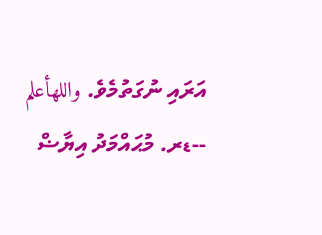އަރައި ނުގަތުމެވެ. واللهأعلم
--ޑރ. މުޙައްމަދު އިޔާޟް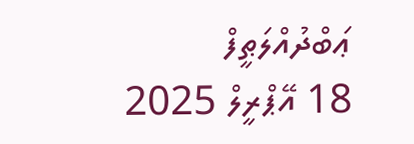ޢަބްދުއްލަޠީފް
18 އޭޕްރީލް 2025